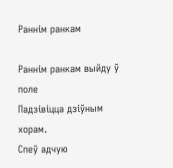Раннiм ранкам

Раннім ранкам выйду ў поле
Падзівіцца дзіўным хорам.
Спеў адчую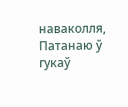наваколля,
Патанаю ў гукаў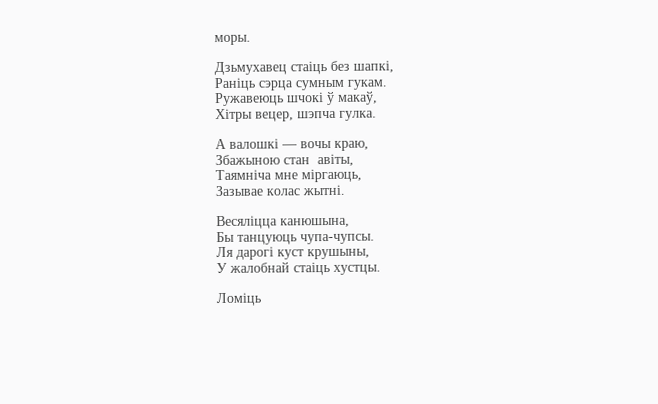моры.

Дзьмухавец стаіць без шапкі,
Раніць сэрца сумным гукам.
Ружавеюць шчокі ў макаў,
Хітры вецер, шэпча гулка.

А валошкі — вочы краю,
Збажыною стан  авіты,
Таямніча мне міргаюць,
Зазывае колас жытні.

Весяліцца канюшына,
Бы танцуюць чупа-чупсы.
Ля дарогі куст крушыны,
У жалобнай стаіць хустцы.

Ломіць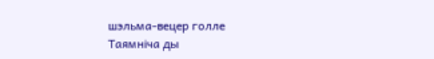шэльма-вецер голле
Таямніча ды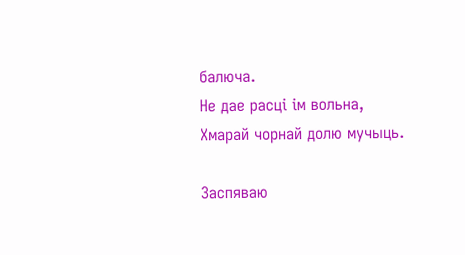балюча.
Не дае расці ім вольна,
Хмарай чорнай долю мучыць.

Заспяваю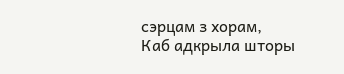сэрцам з хорам,
Каб адкрыла шторы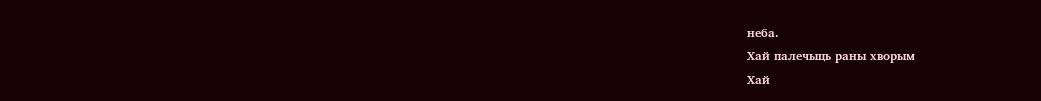неба.
Хай палечыць раны хворым
Хай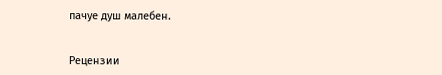пачуе душ малебен.


Рецензии